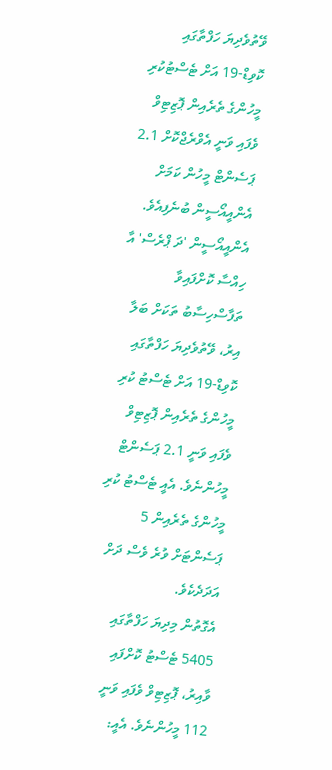ވޭތުވެދިޔަ ހަފްތާގައި ކޮވިޑް-19 އަށް ޓެސްޓުކުރި މީހުންގެ ތެރެއިން ޕޮޒިޓިވް ވެފައި ވަނީ އެވްރެޖްކޮށް 2.1 ޕަސެންޓް މީހުން ކަމަށް އެންއީއޯސީން ބުނެފިއެވެ.
އެންއީއޯސީން 'ދަ ޕްރެސް' އާ ހިއްސާ ކޮށްފައިވާ ތަފާސްހިސާބު ތަކަށް ބަލާ އިރު، ވޭތުވެދިޔަ ހަފްތާގައި ކޮވިޑް-19 އަށް ޓެސްޓު ކުރި މީހުންގެ ތެރެއިން ޕޮޒިޓިވް ވެފައި ވަނީ 2.1 ޕަސެންޓް މީހުންނެވެ. އެއީ ޓެސްޓު ކުރި މީހުންގެ ތެރެއިން 5 ޕަސެންޓަށް ވުރެ ވެސް ދަށް އަދަދެކެވެ.
އެގޮތުން މިދިޔަ ހަފްތާގައި 5405 ޓެސްޓު ކޮށްފައި ވާއިރު، ޕޮޒިޓިވް ވެފައި ވަނީ 112 މީހުންނެވެ. އެއީ: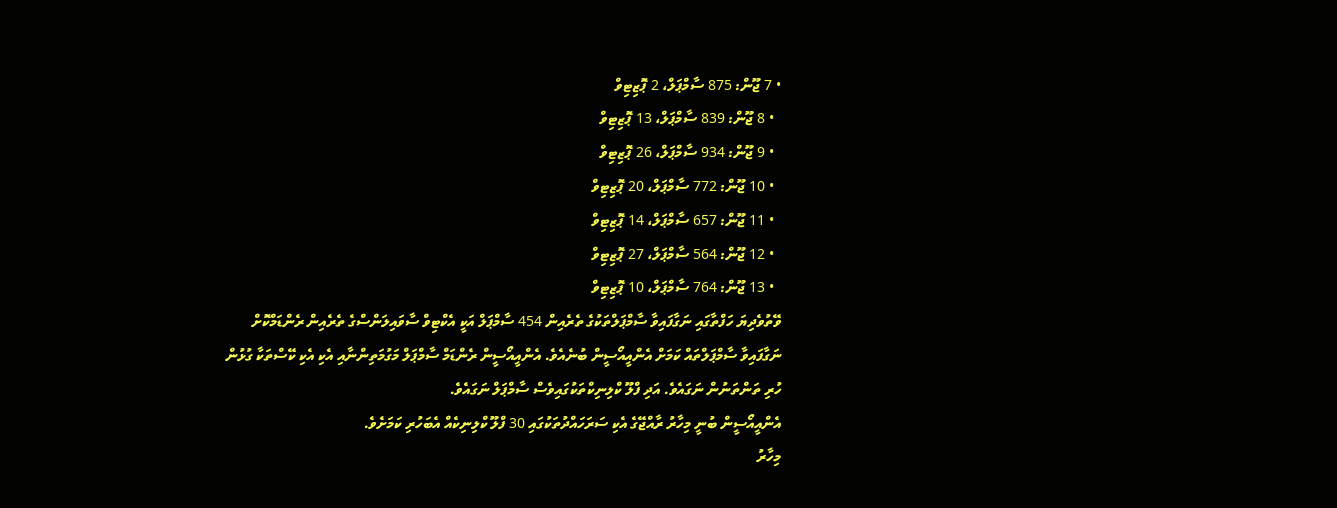• 7 ޖޫން: 875 ސާމްޕަލް، 2 ޕޮޒިޓިވް
  • 8 ޖޫން: 839 ސާމްޕަލް، 13 ޕޮޒިޓިވް
  • 9 ޖޫން: 934 ސާމްޕަލް، 26 ޕޮޒިޓިވް
  • 10 ޖޫން: 772 ސާމްޕަލް، 20 ޕޮޒިޓިވް
  • 11 ޖޫން: 657 ސާމްޕަލް، 14 ޕޮޒިޓިވް
  • 12 ޖޫން: 564 ސާމްޕަލް، 27 ޕޮޒިޓިވް
  • 13 ޖޫން: 764 ސާމްޕަލް، 10 ޕޮޒިޓިވް
ވޭތުވެދިޔަ ހަފްތާގައި ނަގާފައިވާ ސާމްޕަލްތަކުގެ ތެރެއިން 454 ސާމްޕަލް އަކީ އެކްޓިވް ސާވައިލަންސްގެ ތެރެއިން ރެންޑަމްކޮށް ނަގާފައިވާ ސާމްޕަލްތައް ކަމަށް އެންއީއޯސީން ބުނެއެވެ. އެންއީއޯސީން ރެންޑަމް ސާމްޕަލް މަގުމަތިންނާއި އެކި އެކި ކޭސްތަކާ ގުޅުން ހުރި ތަންތަނުން ނަގައެވެ. އަދި ފްލޫ ކްލިނިކްތަކުގައިވެސް ސާމްޕަލް ނަގައެވެ.
އެންއީއޯސީން ބުނީ މިހާރު ރާއްޖޭގެ އެކި ސަރަހައްދުތަކުގައި 30 ފްލޫ ކްލިނިކެއް އެބަހުރި ކަމަށެވެ.
މިހާރު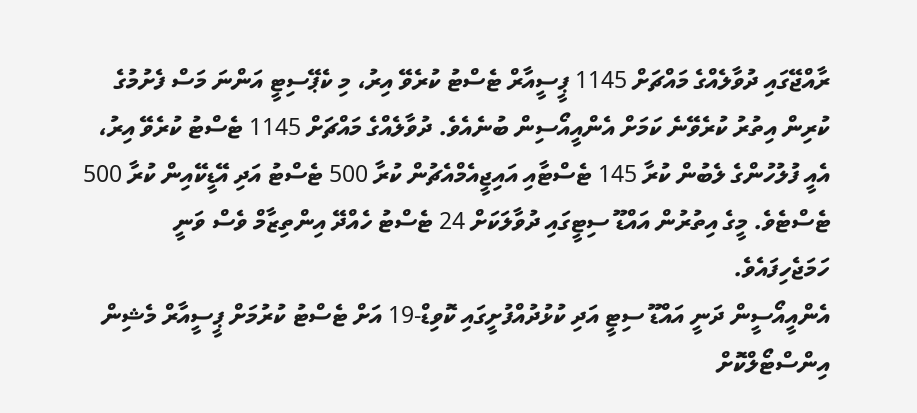ރާއްޖޭގައި ދުވާލެއްގެ މައްޗަށް 1145 ޕީސީއާރް ޓެސްޓު ކުރެވޭ އިރު، މި ކެޕޭސިޓީ އަންނަ މަސް ފެށުމުގެ ކުރިން އިތުރު ކުރެވޭނެ ކަމަށް އެންއީއޯސިން ބުނެއެވެ. ދުވާލެއްގެ މައްޗަށް 1145 ޓެސްޓު ކުރެވޭ އިރު، އެއީ ފުލުހުންގެ ލެބުން ކުރާ 145 ޓެސްޓާއި އައިޖީއެމްއެޗުން ކުރާ 500 ޓެސްޓު އަދި އޭޑީކޭއިން ކުރާ 500 ޓެސްޓެވެ. މީގެ އިތުރުން އައްޑޫ ސިޓީގައި ދުވާލަކަށް 24 ޓެސްޓު ހެއްދޭ އިންތިޒާމް ވެސް ވަނީ ހަމަޖެހިފައެވެ.
އެންއީއޯސީން ދަނީ އައްޑޫ ސިޓީ އަދި ކުޅުދުއްފުށީގައި ކޮވިޑް-19 އަށް ޓެސްޓު ކުރުމަށް ޕީސީއާރް މެޝިން އިންސްޓޯލްކޮށް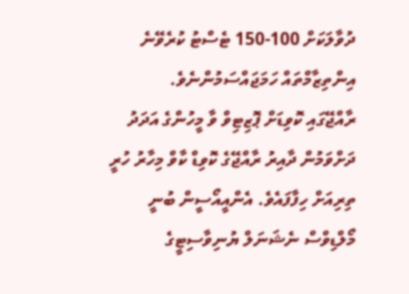ދުވާލަކަށް 100-150 ޓެސްޓު ކުރެވޭނެ އިންތިޒާމްތައް ހަމަޖައްސަމުންނެވެ.
ރާއްޖޭގައި ކޮވިޑަށް ޕޮޒިޓިވް ވާ މީހުންގެ އަދަދު ދަށްވަމުން ދާއިރު ރާއްޖޭގެ ކޮވިޑް ކާވް މިހާރު ހުރީ ތިރިއަށް ހިފާފައެވެ. އެންއީއޯސީން ބުނީ މޯލްޑިވްސް ނެޝަނަލް ޔުނިވާސިޓީގެ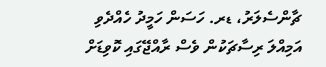ޗާންސެލަރު، ޑރ. ހަސަން ހަމީދު ހެއްދެވި އަމިއްލަ ރިސާޗަކުން ވެސް ރާއްޖޭގައި ކޮވިޑަށް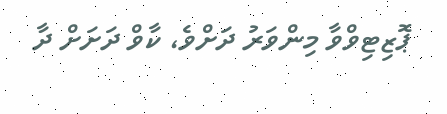ޕޮޒިޓިވްވާ މިންވަރު ދަށްވެ، ކާވް ދަށަށް ދާ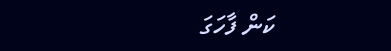ކަން ފާހަގަ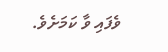ވެފައި ވާ ކަމަށެވެ.